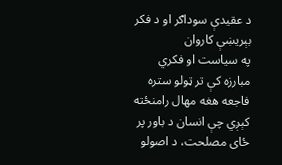د عقیدې سوداګر او د فکر بېریښې کاروان
په سیاست او فکري مبارزه کې تر ټولو ستره فاجعه هغه مهال رامنځته کېږي چې انسان د باور پر ځای مصلحت، د اصولو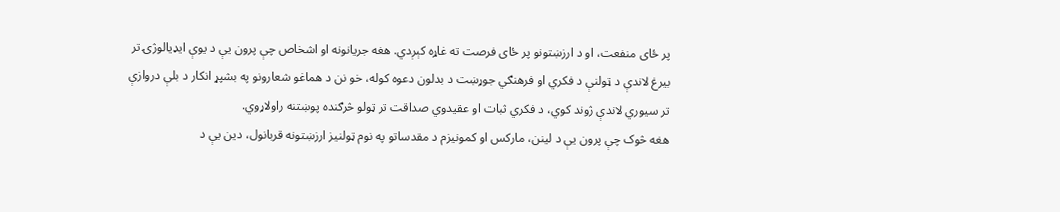پر ځای منفعت، او د ارزښتونو پر ځای فرصت ته غاړه کېږدي. هغه جریانونه او اشخاص چې پرون یې د یوې ایډیالوژۍ تر بیرغ لاندې د ټولنې د فکري او فرهنګي جوړښت د بدلون دعوه کوله، خو نن د هماغو شعارونو په بشپړ انکار د بلې دروازې تر سیوري لاندې ژوند کوي، د فکري ثبات او عقیدوي صداقت تر ټولو څرګنده پوښتنه راولاړوي.
هغه څوک چې پرون یې د لینن، مارکس او کمونیزم د مقدساتو په نوم ټولنیز ارزښتونه قربانول، دین یې د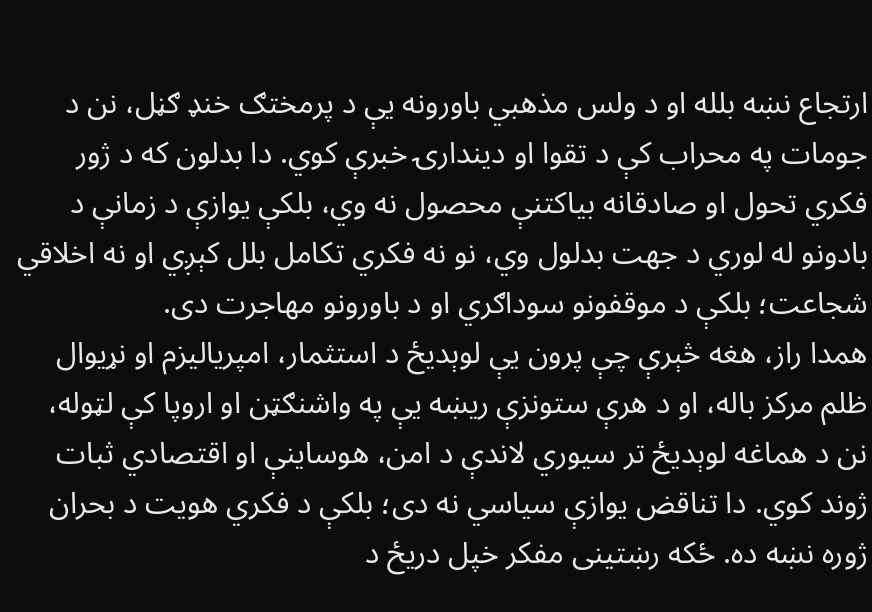ارتجاع نښه بلله او د ولس مذهبي باورونه یې د پرمختګ خنډ ګڼل، نن د جومات په محراب کې د تقوا او دیندارۍ خبرې کوي. دا بدلون که د ژور فکري تحول او صادقانه بیاکتنې محصول نه وي، بلکې یوازې د زمانې د بادونو له لوري د جهت بدلول وي، نو نه فکري تکامل بلل کېږي او نه اخلاقي شجاعت؛ بلکې د موقفونو سوداګري او د باورونو مهاجرت دی.
همدا راز، هغه څېرې چې پرون یې لوېدیځ د استثمار، امپریالیزم او نړیوال ظلم مرکز باله، او د هرې ستونزې ریښه یې په واشنګټن او اروپا کې لټوله، نن د هماغه لوېدیځ تر سیوري لاندې د امن، هوساینې او اقتصادي ثبات ژوند کوي. دا تناقض یوازې سیاسي نه دی؛ بلکې د فکري هویت د بحران ژوره نښه ده. ځکه رښتینی مفکر خپل دریځ د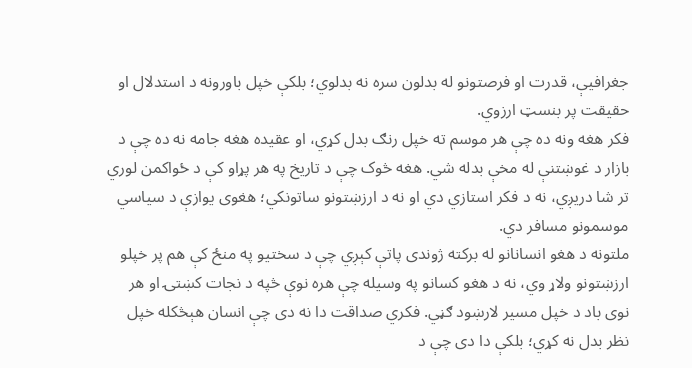جغرافیې، قدرت او فرصتونو له بدلون سره نه بدلوي؛ بلکې خپل باورونه د استدلال او حقیقت پر بنسټ ارزوي.
فکر هغه ونه ده چې هر موسم ته خپل رنګ بدل کړي، او عقیده هغه جامه نه ده چې د بازار د غوښتنې له مخې بدله شي. هغه څوک چې د تاریخ په هر پړاو کې د ځواکمن لوري تر شا دریږي، نه د فکر استازي دي او نه د ارزښتونو ساتونکي؛ هغوی یوازې د سیاسي موسمونو مسافر دي.
ملتونه د هغو انسانانو له برکته ژوندی پاتې کېږي چې د سختیو په منځ کې هم پر خپلو ارزښتونو ولاړ وي، نه د هغو کسانو په وسیله چې هره نوې څپه د نجات کښتۍ او هر نوی باد د خپل مسیر لارښود ګڼي. فکري صداقت دا نه دی چې انسان هېڅکله خپل نظر بدل نه کړي؛ بلکې دا دی چې د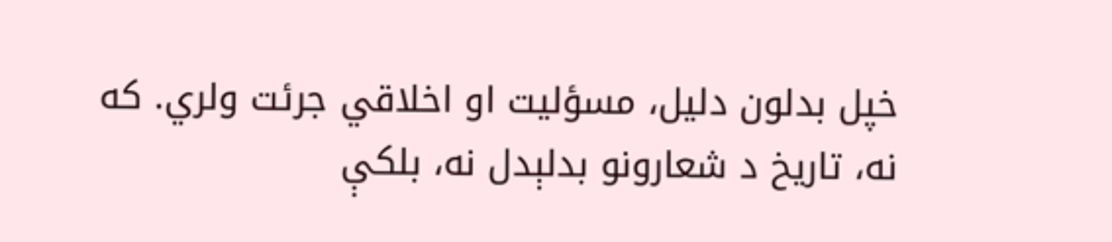خپل بدلون دلیل، مسؤلیت او اخلاقي جرئت ولري. که نه، تاریخ د شعارونو بدلېدل نه، بلکې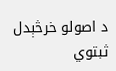د اصولو خرڅېدل ثبتوي